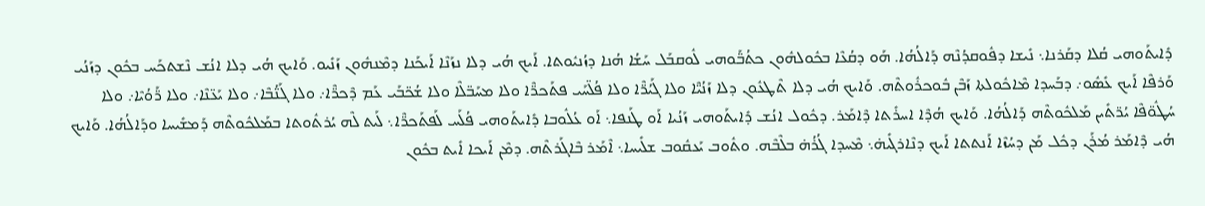ܕܺܐܝܬܰܘܗܝ ܩܳܠܐ ܕܩܰܪܢܐ܆ ܢܺܝܫܐ ܕܦܽܘܩܕܳܢܶܗ ܕܰܐܠܳܗܳܐ. ܗܰܘ ܕܩܳܥܶܐ ܒܟܽܘܠܗܽܘܢ ܟܬܳܒ̈ܰܘܗܝ ܠܽܘܩܒܰܠ ܚܰܫܳܐ ܗܳܢܐ ܕܙܳܢܝܽܘܬܐ. ܐܰܝܟ ܗܳܝ ܕܠܐ ܢܙܰܢܶܐ ܐܰܝܟܰܢܐ ܕܡܶܢܗܽܘܢ ܙܰܢܺܝܘ. ܘܰܐܝܟ ܗܳܝ ܕܠܐ ܐܢܳܫ ܢܶܫܬܟܰܚ ܒܟܽܘܢ ܕܙܰܢܳܝ ܘܰܪܦܶܐ ܐܰܝܟ ܥܺܣܽܘ܇ ܕܒܰܚܕܐ ܡܶܐܟܽܘܠܬܐ ܙܰܒܶܢ ܒܽܘܟܪܽܘܬܶܗ. ܘܰܐܝܟ ܗܳܝ ܕܠܐ ܬܶܛܥܽܘܢ ܕܠܐ ܙܰܢܳܝ̈ܶܐ ܘܠܐ ܓܰܝܳܖ̈ܶܐ ܘܠܐ ܦܳܠ̈ܚܰܝ ܦܬܰܟܪ̈ܶܐ ܘܠܐ ܡܚܰܒ̈ܠܶܐ ܘܠܐ ܫܳܟ̈ܒܰܝ ܥܰܡ ܕܶܟܪ̈ܶܐ܇ ܘܠܐ ܓܰܢ̈ܳܒܶܐ܇ ܘܠܐ ܝܰܥ̈ܢܶܐ܇ ܘܠܐ ܪ̈ܰܘܳܝܶܐ܇ ܘܠܐ ܚܳܛܽܘ̈ܦܶܐ ܝܳܪ̈ܬܺܝܢ ܡܰܠܟܽܘܬܶܗ ܕܰܐܠܳܗܳܐ. ܘܰܐܝܟ ܗܳܕܶܐ ܐܚܪܺܬܐ ܕܶܐܡܰܪ. ܕܟܽܘܠ ܐܢܳܫ ܕܺܐܝܬܰܘܗܝ ܙܰܢܳܝܐ ܐܰܘ ܛܰܢܦܐ܆ ܐܰܘ ܥܳܠܽܘܒܐ ܕܺܐܝܬܰܘܗܝ ܦܳܠܰܚ ܠܰܦܬܰܟܪ̈ܶܐ܆ ܠܰܝܬ ܠܶܗ ܝܳܪܬܽܘܬܐ ܒܡܰܠܟܽܘܬܶܗ ܕܰܡܫܺܝܚܐ ܘܕܰܐܠܳܗܳܐ. ܘܰܐܝܟ ܗܳܝ ܕܶܐܡܰܪ ܡܳܪܰܢ ܕܟܽܠ ܡܰܢ ܕܚܳܙܶܐ ܐܰܢܬܬܐ ܐܰܝܟ ܕܢܶܐܪܓܺܝܗ̇܆ ܡܶܚܕܐ ܓܳܪܳܗ̇ ܒܠܶܒܶܗ. ܘܬܽܘܒ ܝܰܥܩܽܘܒ ܫܠܺܝܚܐ܆ ܐܶܡܰܪ ܒܶܐܓܰܪܬܶܗ. ܕܡܶܢ ܐܰܝܟܐ ܐܺܝܬ ܒܟܽܘܢ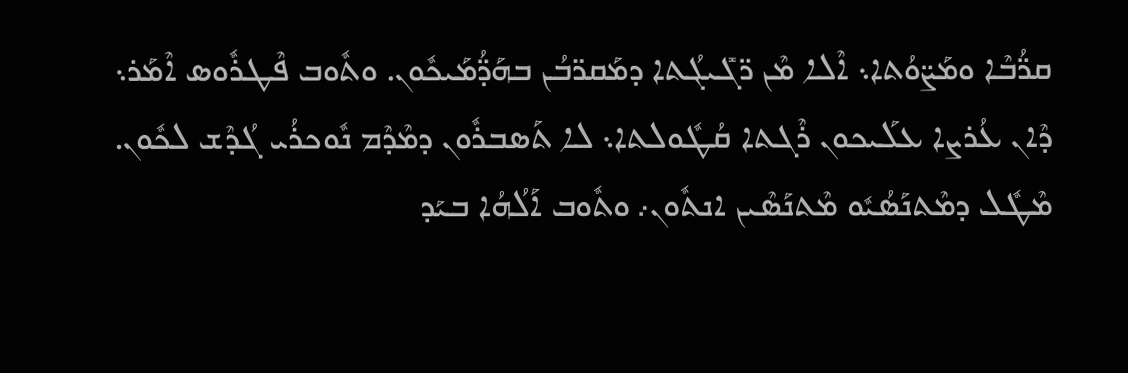ܩܪ̈ܳܒܶܐ ܘܡܰܨ̈ܘܳܬܐ܆ ܐܶܠܐ ܡܶܢ ܖ̈ܓܺܝܓܳܬܐ ܕܡܰܩܪ̈ܒܳܢ ܒܗܰܕ̈ܳܡܰܝܟܽܘܢ. ܘܬܽܘܒ ܦܶܛܪܽܘܣ ܐܶܡܰܪ܆ ܕܶܐܢ ܥܳܪܨܐ ܥܠܰܝܟܘܢ ܪܶܓܬܐ ܩܳܛܽܘܠܬܐ܆ ܠܐ ܬܰܣܒܪܽܘܢ ܕܡܶܕܶܡ ܢܽܘܟܪܳܝ ܓܳܕܶܫ ܠܟܽܘܢ. ܡܶܛܽܠ ܕܡܶܬܢܰܣܳܝܽܘ ܡܶܬܢܰܣܶܝܢ ܐܢܬܽܘܢ܇ ܘܬܽܘܒ ܐܰܠܳܗܳܐ ܒܝܰܕ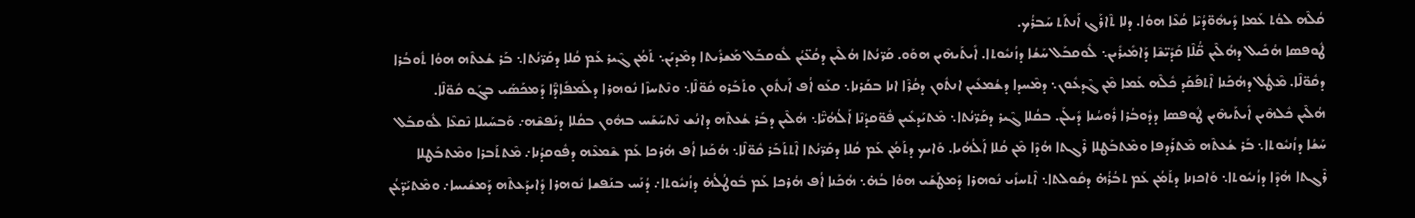ܩܳܠܶܗ ܠܘܳܬ ܥܰܡܐ ܕܺܝܗܽܘ̈ܕܳܝܶܐ ܩܳܥܶܐ ܗܘܳܐ. ܕܠܐ ܬܶܐܪܰܓ ܐܰܢܬܰܬ ܚܰܒܪܳܟ.
ܛܽܘܦܣܐ ܗܳܟܺܝܠ ܕܗܳܠܶܝܢ ܩ̈ܳܠܶܐ ܩܰܕܺܝ̈ܫܶܐ ܕܰܐܡܺܝܪܺܝܢ܆ ܠܽܘܩܒܰܠ ܚܰܫܳܐ ܕܙܳܢܝܽܘܬܐ. ܐܺܝܬܰܝܗܶܝܢ ܗܘܰܘ. ܩܰܪ̈ܢܳܬܐ ܗܳܠܶܝܢ ܕܩܳܥ̈ܝܳܢ ܠܽܘܩܒܰܠ ܡܰܫܪܺܝܬܐ ܕܡܶܕܝܰܢ܆ ܬܰܡܳܢ ܓܶܝܪ ܥܰܡ ܩܳܠܐ ܕܩܰܪ̈ܢܳܬܐ܆ ܒܰܪ ܫܳܥܬܶܗ ܗܘܳܐ ܬܽܘܒܳܪܐ ܕܩܽܘ̈ܠܶܐ. ܡܶܛܽܠ ܕܗܳܟܰܢܐ ܐܶܬܦܰܩܰܕ ܟܽܠܶܗ ܥܰܡܐ ܡܶܢ ܓܶܕܥܽܘܢ܆ ܕܡܶܚܕܐ ܕܫܳܡܥܺܝܢ ܐܢܬܽܘܢ ܕܩܳܪܶܐ ܐܢܐ ܒܩܰܪܢܐ܆ ܩܥܰܘ ܐܳܦ ܐܰܢܬܽܘܢ ܘܬܰܒܰܪܘ ܩܽܘ̈ܠܶܐ܆ ܘܢܶܬܚܙܶܐ ܢܽܘܗܪܐ ܕܠܰܡܦܺܐܕ̈ܶܐ ܕܰܡܟܰܣܰܝ ܒܓܰܘ ܩܽܘ̈ܠܶܐ.
ܗܳܠܶܝܢ ܟܽܠܗܶܝܢ ܐܺܝܬܰܝܗܶܝܢ ܛܽܘܦܣܐ ܕܕܽܘܒܳܪܐ ܪܽܘܚܳܢܐ ܕܺܝܠܰܢ. ܒܩܳܠܐ ܓܶܝܪ ܕܩܰܪ̈ܢܳܬܐ܆ ܡܶܬܝܰܕܥܺܝܢ ܦܽܘ̈ܩܕܳܢܶܐ ܐܰܠܳܗܳܝ̈ܶܐ܆ ܗܳܠܶܝܢ ܕܒܰܪ ܫܳܥܬܶܗ ܕܐܢܳܫ ܢܶܬܚܰܫܰܚ ܒܗܽܘܢ ܒܩܳܠܐ ܕܢܰܦܫܶܗ܇ ܘܰܒܚܰܝܠܐ ܢܶܩܥܶܐ ܠܽܘܩܒܰܠ ܚܰܫܳܐ ܕܙܳܢܝܽܘܬܐ܆ ܒܰܪ ܫܳܥܬܶܗ ܡܶܬܪܰܕܦܐ ܘܡܶܬܒܰܛܠܐ ܪܶܓܬܐ ܗܳܕܶܐ ܡܶܢ ܩܳܠܐ ܐܰܠܳܗܳܝܐ. ܘܰܐܝܟ ܕܬܰܡܳܢ ܥܰܡ ܩܳܠܐ ܕܩܰܪ̈ܢܳܬܐ ܐܶܬܬܰܒܰܪ ܩܽܘ̈ܠܶܐ܆ ܗܳܟܰܢܐ ܐܳܦ ܗܳܪܟܐ ܥܰܡ ܫܶܡܥܶܗ ܕܦܽܘܩܕܳܢܐ܇ ܡܶܬܬܰܒܪܐ ܘܡܶܬܒܰܛܠܐ ܪܶܓܬܐ ܗܳܕܶܐ ܕܙܳܢܝܽܘܬܐ܆ ܘܰܐܟܙܢܐ ܕܬܰܡܳܢ ܥܰܡ ܬܒܳܪܳܗ̇ ܕܩܽܘܠܬܐ܆ ܐܶܬܚܙܺܝ ܢܽܘܗܪܐ ܕܰܡܛܰܫܰܝ ܗܘܳܐ ܒܳܗ̇܆ ܗܳܟܰܢܐ ܐܳܦ ܗܳܪܟܐ ܥܰܡ ܒܽܘܛܳܠܳܗ̇ ܕܙܳܢܝܽܘܬܐ܇ ܕܳܢܰܚ ܒܢܰܦܫܐ ܢܽܘܗܪܐ ܕܺܐܝܕܰܥܬܶܗ ܕܰܡܫܺܝܚܐ܇ ܘܡܶܬܝܰܕ̈ܥܳܢ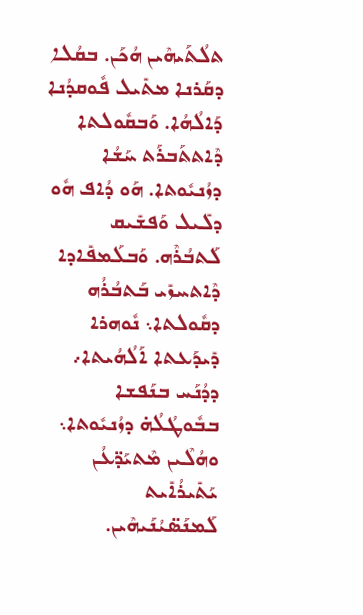ܬܠܳܬܰܝܗܶܝܢ ܗܳܟܰܢ. ܒܩܳܠܐ ܕܩܰܪܢܐ ܡܬܺܝܠ ܦܽܘܩܕܳܢܐ ܕܰܐܠܳܗܳܐ. ܘܰܒܩܽܘܠܬܐ ܕܶܐܬܬܰܒܪܰܬ ܚܰܫܳܐ ܕܙܳܢܝܽܘܬܐ. ܗܰܘ ܕܳܐܦ ܗܽܘ ܕܠܺܝܠ ܘܰܦܫܺܝܩ ܠܰܬܒܳܪܶܗ. ܘܰܒܠܰܡܦܺܐܕܐ ܕܶܐܬܚܙܺܝ ܒܰܬܒܳܪܳܗ ܕܩܽܘܠܬܐ܆ ܢܽܘܗܪܐ ܕܺܝܕܰܥܬܐ ܐܰܠܳܗܳܝܬܐ܇ ܕܕܳܢܰܚ ܒܢܰܦܫܐ ܒܒܽܘܛܳܠܳܗ̇ ܕܙܳܢܝܽܘܬܐ܆ ܘܗܳܠܶܝܢ ܡܶܬܝܰܕ̈ܥܳܢ ܝܰܬܺܝܪܳܐܺܝܬ ܠܰܡܢܰܣ̈ܝܳܢܰܝܗܶܝܢ.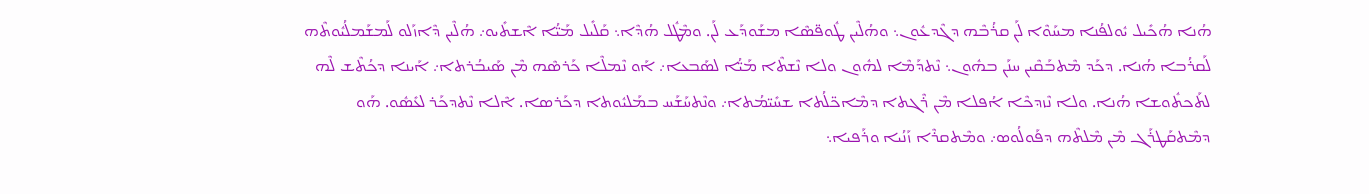ܗܳܢܐ ܗܳܟܺܝܠ ܝܽܘܠܦܳܢܐ ܡܚܰܘܶܐ ܠܰܢ ܩܪܳܒܶܗ ܕܓܶܕܥܽܘܢ܆ ܘܗܳܠܶܝܢ ܛܽܘܦ̈ܣܶܐ ܡܫܰܘܕܰܥ ܠܰܢ. ܘܡܶܛܽܠ ܗܳܕܶܐ܆ ܩܰܠܺܝܠ ܡܰܝ̈ܳܐ ܐܶܫܬܺܝܘ܇ ܗܳܠܶܝܢ ܕܶܐܙܰܠܘ ܠܰܡܫܰܡܠܳܝܽܘܬܶܗ ܠܰܩܪܳܒܐ ܗܳܢܐ. ܕܟܰܕ ܡܶܬܒܰܩܶܝܢ ܚܢܰܢ ܒܗܽܘܢ܆ ܢܶܬܕܰܡܶܐ ܠܗܽܘܢ ܘܠܐ ܢܶܫܬܶܐ ܡܰܝ̈ܳܐ ܠܣܰܒܥܐ܇ ܐܰܘ ܢܶܡܠܶܐ ܟܰܪܣܶܗ ܡܶܢ ܣܰܝܒܳܪܬܐ܇ ܐܰܝܢܐ ܕܟܳܬܶܫ ܠܶܗ ܠܬܰܟܬܽܘܫܐ ܗܳܢܐ. ܘܠܐ ܢܶܙܕܟܶܐ ܐܳܦܠܐ ܡܶܢ ܪܶܓܬܐ ܕܡܶܐܟ̈ܠܳܬܐ ܫܚܺܝ̈ܡܳܬܐ܇ ܘܢܶܬܚܰܫܰܚ ܒܡܰܠܝܽܘܬܐ ܕܟܰܪܣܐ. ܐܶܠܐ ܢܶܬܕܟܰܪ ܠܥܺܣܽܘ. ܗܰܘ ܕܡܶܬܩܰܛܪܰܓ ܡܶܢ ܡܶܠܬܶܗ ܕܦܰܘܠܳܘܣ܇ ܘܡܶܬܩܪܶܐ ܙܰܢܳܝܐ ܘܪܰܦܝܐ܆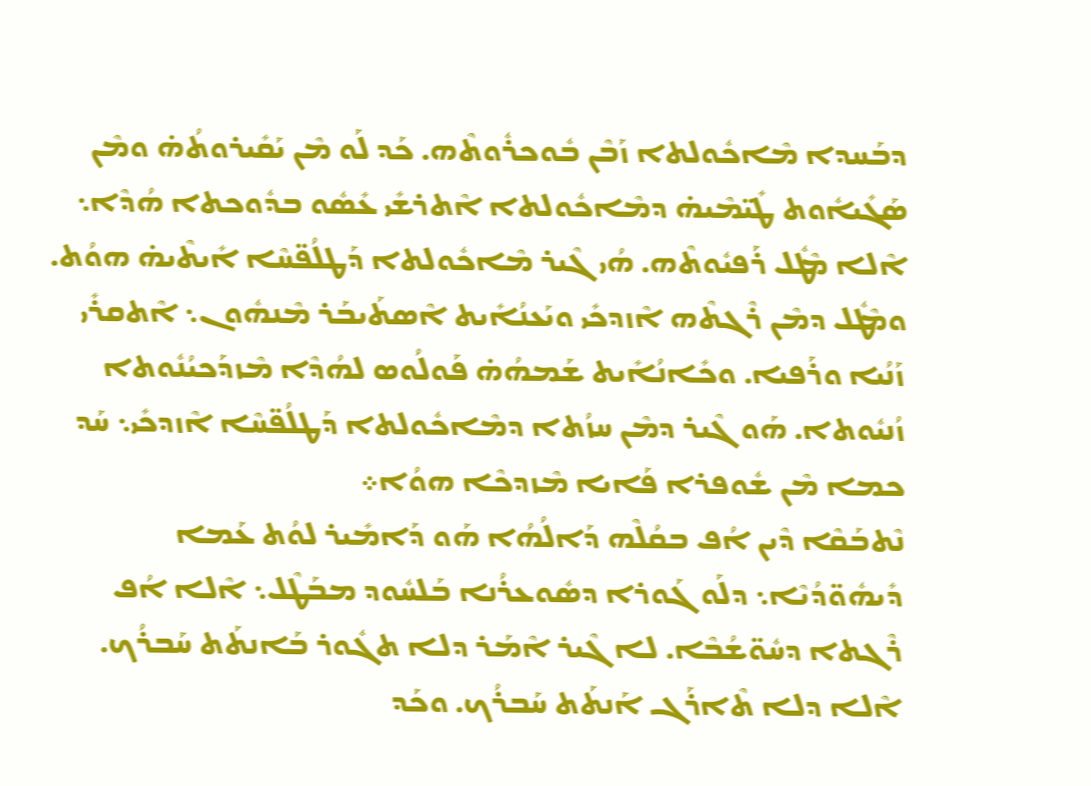ܕܒܰܚܕܐ ܡܶܐܟܽܘܠܬܐ ܙܰܒܶܢ ܒܽܘܟܪܽܘܬܶܗ. ܟܰܕ ܠܰܘ ܡܶܢ ܝܰܩܺܝܪܘܬܳܗ̇ ܘܡܶܢ ܣܰܓܺܝܐܽܘܬ ܛܺܝ̈ܡܶܝܗ̇ ܕܡܶܐܟܽܘܠܬܐ ܐܶܬܪܫܺܝ ܥܺܣܽܘ ܒܕܽܘܟܬܐ ܗܳܕܶܐ܆ ܐܶܠܐ ܡܶܛܽܠ ܪܰܦܝܽܘܬܶܗ. ܗܳܝ ܓܶܝܪ ܡܶܐܟܽܘܠܬܐ ܕܰܛܠܳܦ̈ܚܶܐ ܐܺܝܬܶܝܗ̇ ܗܘܳܬ. ܘܡܶܛܽܠ ܕܡܶܢ ܪܶܓܬܶܗ ܐܶܙܕܟܺܝ ܘܝܰܥܢܳܐܺܝܬ ܐܶܣܬܰܝܒܰܪ ܡܶܢܗܽܘܢ܆ ܐܶܬܩܪܺܝ ܙܰܢܳܝܐ ܘܪܰܦܝܐ. ܘܟܺܐܢܳܐܺܝܬ ܫܰܡܗܳܗ̇ ܦܰܘܠܳܘܣ ܠܗܳܕܶܐ ܡܶܙܕܰܟܝܳܢܽܘܬܐ ܙܳܢܝܽܘܬܐ. ܗܰܘ ܓܶܝܪ ܕܡܶܢ ܚܙܳܬܐ ܕܡܶܐܟܽܘܠܬܐ ܕܰܛܠܳܦ̈ܚܶܐ ܐܶܙܕܟܺܝ܆ ܚܰܕ ܟܡܐ ܡܶܢ ܫܽܘܦܪܐ ܦܰܐܝܐ ܡܶܙܕܟܶܐ ܗܘܳܐ܀
ܢܶܬܒܰܩܶܐ ܕܶܝܢ ܐܳܦ ܒܩܳܠܶܗ ܕܰܐܠܳܗܳܐ ܗܰܘ ܕܰܐܡܺܝܪ ܠܘܳܬ ܥܰܡܐ ܕܺܝܗܽܘ̈ܕܳܝܶܐ܆ ܕܠܰܘ ܓܰܘܪܐ ܕܣܽܘܥܪܳܢܐ ܒܰܠܚܽܘܕ ܡܒܰܛܶܠ܆ ܐܶܠܐ ܐܳܦ ܪܶܓܬܐ ܕܚܽܘ̈ܫܳܒܶܐ. ܠܐ ܓܶܝܪ ܐܶܡܰܪ ܕܠܐ ܬܓܽܘܪ ܒܰܐܢܬܰܬ ܚܰܒܪܳܟ. ܐܶܠܐ ܕܠܐ ܬܶܐܪܰܓ ܐܰܢܬܰܬ ܚܰܒܪܳܟ. ܘܟܰܕ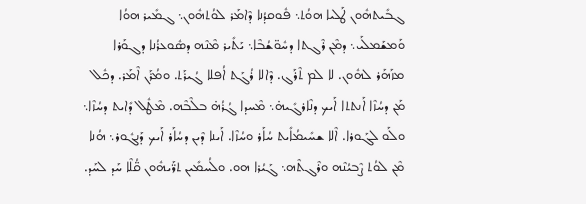ܓܒܺܝܬܗܽܘܢ ܛܰܠܝܐ ܗܘܳܬ܆ ܦܽܘܩܕܳܢܐ ܕܶܐܡܰܪ ܠܘܳܬܗܽܘܢ܆ ܓܡܺܝܪ ܗܘܳܐ ܘܰܡܫܰܡܠܰܝ܆ ܕܡܶܢ ܪܶܓܬܐ ܕܚܽܘ̈ܫܳܒܶܐ܆ ܝܰܬܺܝܪ ܡܶܢܶܗ ܕܣܽܘܥܪܳܢܐ ܕܓܘܰܪܐ ܡܙܰܗܰܪ ܠܗܽܘܢ. ܠܐ ܠܡ ܬܶܪܰܓ. ܕܶܐܠܐ ܪܳܓܰܬ ܐܳܦܠܐ ܓܳܝܪܰܬ. ܘܡܳܪܰܢ ܐܶܡܰܪ. ܕܟܽܠ ܡܰܢ ܕܚܳܙܶܐ ܐܰܢܬܬܐ ܐܰܝܟ ܕܢܶܐܪܓܺܝܗ̇܆ ܡܶܚܕܐ ܓܳܪܳܗ̇ ܒܠܶܒܶܗ. ܡܶܛܽܠ ܕܺܐܝܬ ܕܚܳܙܶܐ܆ ܘܠܰܘ ܠܓܰܘܪܐ. ܐܶܠܐ ܫܚܺܝܡܳܐܺܝܬ ܚܳܐܰܪ ܘܚܳܙܶܐ. ܐܰܝܢܐ ܕܶܝܢ ܕܚܳܐܰܪ ܐܰܝܟ ܕܰܢܓܽܘܪ܆ ܗܳܢܐ ܡܶܢ ܠܘܳܬ ܨܶܒܝܳܢܶܗ ܘܪܶܓܬܶܗ܆ ܓܰܝܳܪܐ ܗܘ. ܘܠܳܚܡܺܝܢ ܬܪ̈ܰܝܗܽܘܢ ܩ̈ܳܠܶܐ ܚܰܕ ܠܚܰܕ.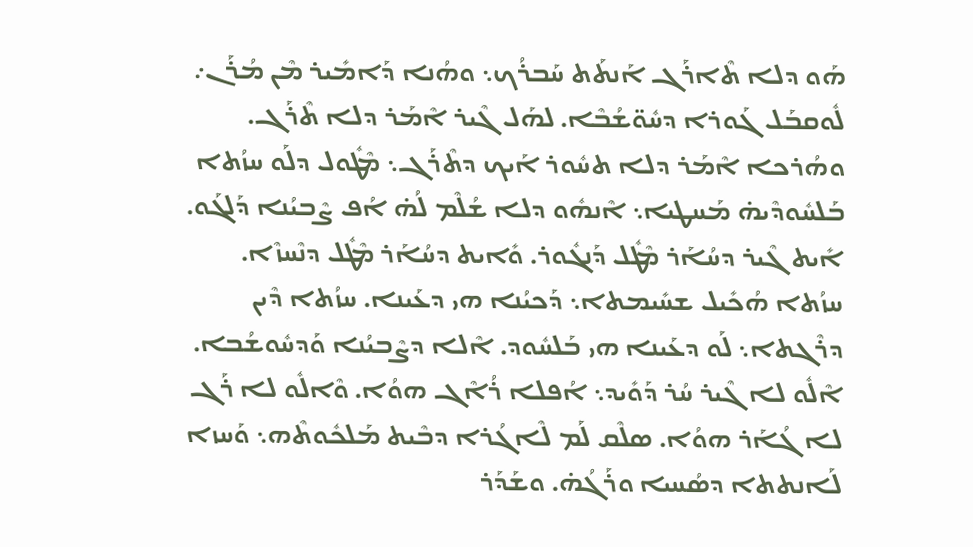ܗܰܘ ܕܠܐ ܬܶܐܪܰܓ ܐܰܢܬܰܬ ܚܰܒܪܳܟ܆ ܘܗܳܢܐ ܕܰܐܡܺܝܪ ܡܶܢ ܡܳܪܰܢ܇ ܠܽܘܩܒܰܠ ܓܰܘܪܐ ܕܚܽܘ̈ܫܳܒܶܐ. ܠܗܰܠ ܓܶܝܪ ܐܶܡܰܪ ܕܠܐ ܬܶܪܰܓ. ܘܗܳܪܟܐ ܐܶܡܰܪ ܕܠܐ ܬܚܽܘܪ ܐܰܝܟ ܕܬܶܪܰܓ܆ ܡܶܛܽܘܠ ܕܠܰܘ ܚܙܳܬܐ ܒܰܠܚܽܘܕܶܝܗ̇ ܡܰܚܛܝܐ܆ ܐܶܢܗܽܘ ܕܠܐ ܫܳܠܶܡ ܠܳܗ̇ ܐܳܦ ܨܶܒܝܳܢܐ ܕܰܠܓܰܘ.
ܐܺܝܬ ܓܶܝܪ ܕܚܳܐܰܪ ܡܶܛܽܠ ܕܰܢܓܽܘܪ. ܘܺܐܝܬ ܕܚܳܐܰܪ ܡܶܛܽܠ ܕܢܶܚܙܶܐ. ܚܙܳܬܐ ܗܳܟܺܝܠ ܫܚܺܝܡܬܐ܆ ܕܰܟܝܳܢܐ ܗܝ ܕܥܰܝܢܐ. ܚܙܳܬܐ ܕܶܝܢ ܕܪܶܓܬܐ܆ ܠܰܘ ܕܥܰܝܢܐ ܗܝ ܒܰܠܚܽܘܕ. ܐܶܠܐ ܕܨܶܒܝܳܢܐ ܘܰܕܚܽܘܫܳܒܐ. ܐܶܠܽܘ ܠܐ ܓܶܝܪ ܚܳܪ ܕܰܘܺܝܕ܆ ܐܳܦܠܐ ܪܳܐܶܓ ܗܘܳܐ. ܘܶܐܠܽܘ ܠܐ ܪܰܓ ܠܐ ܓܳܐܰܪ ܗܘܳܐ. ܣܠܶܩ ܠܰܡ ܠܶܐܓܳܪܐ ܕܒܶܝܬ ܡܰܠܟܽܘܬܶܗ܆ ܘܰܚܙܐ ܠܰܐܢܬܬܐ ܕܣܳܚܝܐ ܘܪܰܓܳܗ̇. ܘܫܰܕܰܪ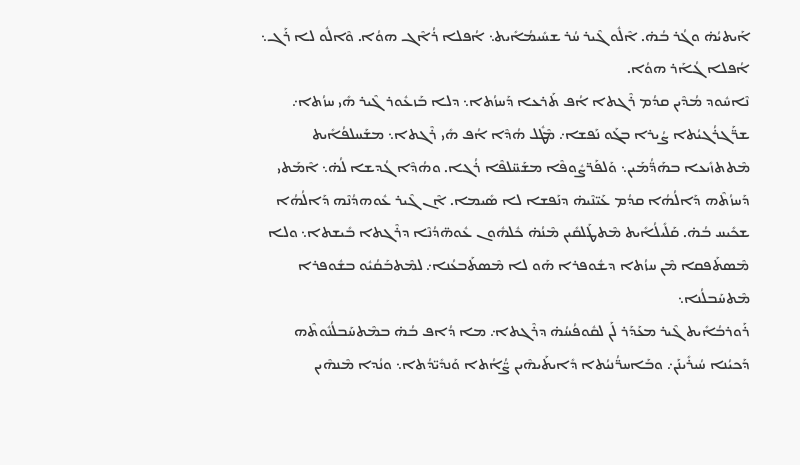ܐܰܝܬܝܳܗ̇ ܘܓܳܪ ܒܳܗ̇. ܐܶܠܽܘ ܓܶܝܪ ܚܳܪ ܫܚܺܝܡܳܐܺܝܬ܆ ܐܳܦܠܐ ܪܳܐܶܓ ܗܘܳܐ. ܘܶܐܠܽܘ ܠܐ ܪܰܓ܆ ܐܳܦܠܐ ܓܳܐܰܪ ܗܘܳܐ.
ܢܶܐܚܽܘܕ ܡܳܕܶܝܢ ܩܕܳܡ ܪܶܓܬܐ ܐܳܦ ܬܰܪܥܐ ܕܰܚܙܳܬܐ܆ ܕܠܐ ܒܰܙܥܽܘܪ ܓܶܝܪ ܗܺܝ ܚܙܳܬܐ܇ ܫܪ̈ܰܓܪܳܓܝܳܬܐ ܨܳܝܪܐ ܒܓܰܘ ܢܰܦܫܐ܇ ܡܶܛܽܠ ܗܳܕܶܐ ܐܳܦ ܗܺܝ ܪܶܓܬܐ܆ ܡܫܰܚܠܦܳܐܺܝܬ ܡܶܬܬܙܺܝܥܐ ܒܗܰܕ̈ܳܡܰܝܢ܆ ܘܰܠܦܰܪ̈ܨܽܘܦܶܐ ܡܫܰܚ̈ܠܦܶܐ ܪܳܓܐ. ܘܗܳܕܶܐ ܓܳܕܫܐ ܠܳܗ̇܆ ܐܶܡܰܬܝ ܕܰܚܙܳܬܶܗ ܕܰܐܠܳܗܳܐ ܩܕܳܡ ܥܰܝ̈ܢܶܝܗ̇ ܕܢܰܦܫܐ ܠܐ ܣܺܝܡܐ. ܐܶܢ ܓܶܝܪ ܥܽܘܗܕܳܢܶܗ ܕܰܐܠܳܗܳܐ ܫܟܺܝܚ ܒܳܗ̇. ܩܰܠܺܝܠܳܐܺܝܬ ܡܶܬܛܰܠܩܺܝܢ ܡܶܢܳܗ̇ ܟܽܠܗܽܘܢ ܥܽܘܗ̈ܕܳܢܶܐ ܕܪܶܓܬܐ ܒܺܝܫܬܐ܆ ܘܠܐ ܡܶܣܬܰܦܩܐ ܡܶܢ ܚܙܳܬܐ ܕܫܽܘܦܪܐ ܗܰܘ ܠܐ ܡܶܣܬܰܒܥܳܢܐ܇ ܠܡܶܬܒܰܩܳܝܽܘ ܒܫܽܘܦܪܐ ܡܶܬܚܰܒܠܳܢܐ܆
ܪܰܘܪܒܳܐܺܝܬ ܓܶܝܪ ܡܥܰܕܰܪ ܠܰܢ ܠܩܽܘܦܳܚܳܗ̇ ܕܪܶܓܬܐ܇ ܡܐ ܕܳܐܦ ܒܳܗ̇ ܒܡܶܬܚܰܒܠܳܢܽܘܬܶܗ ܕܰܟܝܳܢܐ ܚܳܝܪܺܝܢܰܢ܇ ܘܒܰܐܚܪ̈ܳܢܝܳܬܐ ܕܺܐܝܬܰܝܗܶܝܢ ܨ̈ܳܐܳܬܐ ܘܰܢܕܺܝ̈ܕܳܬܐ܆ ܘܢܳܕܐ ܡܶܢܗܶܝܢ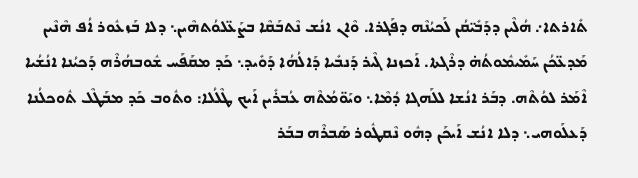ܬܺܐܪܬܐ܇ ܗܳܠܶܝܢ ܕܕܰܒܺܝ̈ܩܳܢ ܠܰܟܝܳܢܶܗ ܕܦܰܓܪܐ. ܘܶܐܢ ܐܢܳܫ ܢܶܬܒܰܩܶܐ ܒܨܰܥ̈ܠܘܳܬܗܶܝܢ܆ ܕܠܐ ܒܰܙܥܽܘܪ ܐܳܦ ܗܶܢܶܝܢ ܡܰܕܥ̈ܟܳܢ ܚܰܡܺܝܡܽܘܬܳܗ̇ ܕܪܶܓܬܐ. ܐܰܟܙܢܐ ܓܶܝܪ ܕܰܢܒܺܝܐ ܕܰܐܠܳܗܳܐ ܕܰܘܺܝܕ܆ ܟܰܕ ܡܩܰܦܰܚ ܫܽܘܒܗܳܪܶܗ ܕܰܟܝܳܢܐ ܐܢܳܫܳܝܐ ܐܶܡܰܪ ܠܘܳܬܶܗ. ܕܒܰܪ ܐܢܳܫܐ ܠܠܰܗܓܐ ܕܳܡܶܐ܆ ܘܝܰܘ̈ܡܳܬܶܗ ܥܳܒܪܺܝܢ ܐܰܝܟ ܛܶܠܳܠܐ: ܘܬܽܘܒ ܟܰܕ ܡܒܰܛܶܠ ܬܽܘܟܠܳܢܐ ܕܰܥܠܰܘܗܝ܆ ܕܠܐ ܐܢܳܫ ܐܰܝܟܰܢ ܕܗܽܘ ܢܶܩܛܽܘܪ ܣܰܒܪܶܗ ܒܒܰܪ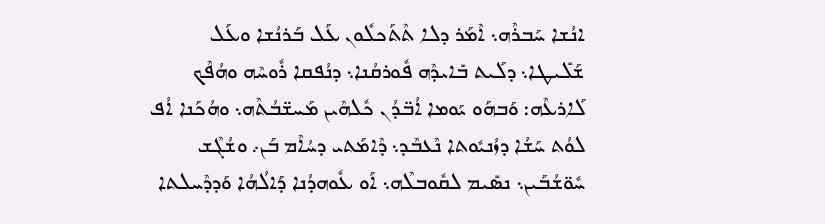ܐܢܳܫܐ ܚܰܒܪܶܗ܆ ܐܶܡܰܪ ܕܠܐ ܬܶܬܰܟܠܽܘܢ ܥܰܠ ܒܰܪܢܳܫܐ ܘܥܰܠ ܫܰܠܺܝܛܐ܆ ܕܠܰܝܬ ܒܺܐܝܕܶܗ ܦܽܘܪܩܳܢܐ܆ ܕܢܳܦܩܐ ܪܽܘܚܶܗ ܘܗܳܦܶܟ ܠܰܐܪܥܶܗ: ܘܰܒܗܰܘ ܝܰܘܡܐ ܐܳܒ̈ܕܳܢ ܟܽܠܗܶܝܢ ܡܰܚܫ̈ܒܳܬܶܗ܆ ܘܗܳܟܰܢܐ ܐܳܦ ܠܘܳܬ ܚܰܫܳܐ ܕܙܳܢܝܽܘܬܐ ܢܶܥܒܶܕ܆ ܕܶܐܡܰܬܝ ܕܚܳܐܶܡ ܒܰܢ܇ ܘܫܳܓܶܫ ܚܽܘ̈ܫܳܒܰܝܢ܆ ܢܣܺܝܡ ܠܩܽܘܒܠܶܗ܆ ܐܰܘ ܥܽܘܗܕܳܢܐ ܕܰܐܠܳܗܳܐ ܘܰܕܕܶܚܠܬܐ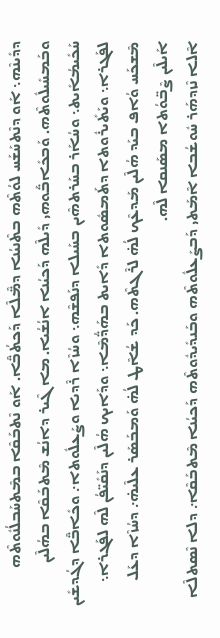ܕܕܺܝܢܶܗ܆ ܐܰܘ ܕܢܶܬܚܰܫܰܚ ܠܘܳܬܶܗ ܒܬܶܢܝܳܢܐ ܕܡ̈ܶܠܶܐ ܕܰܟܬܳܒ̈ܶܐ. ܐܰܘ ܢܶܬܒܰܩܶܐ ܒܡܶܬܚܰܒܠܳܢܽܘܬܶܗ ܘܒܰܡܚܺܝܠܽܘܬܶܗ. ܘܰܒܟܺܐܒ̈ܰܘܗܝ ܕܺܝܠܶܗ ܕܰܟܝܳܢܐ ܐܢܳܫܳܝܐ. ܡܐ ܓܶܝܪ ܕܐܢܳܫ ܡܶܬܒܰܩܶܐ ܒܗܳܠܶܝܢ ܚܰܟܺܝܡܳܐܺܝܬ܆ ܘܚܳܐܰܪ ܒܚܰܪܬܗܶܝܢ ܒܚܰܝܠܐ ܕܢܰܦܫܶܗ܆ ܘܚܳܙܶܐ ܪܶܕܝܐ ܘܨܰܥܠܽܘܬܐ܇ ܘܟܺܐܒ̈ܶܐ ܕܓܳܕܫܺܝܢ ܠܦܰܓܪܐ܆ ܘܝܰܬܺܝܪܽܘܬܐ ܕܬܰܡܣܽܘܬܐ ܕܺܐܝܬ ܒܗܰܕ̈ܳܡܶܐ܆ ܘܕܰܐܝܟ ܗܳܠܶܝܢ ܕܢܰܩܺܝ̈ܦܳܢ ܠܶܗ ܠܦܰܓܪܐ܆ ܡܶܫܟܰܚ ܘܳܐܦ ܒܝܰܕ ܗܳܠܶܝܢ ܡܰܕܥܶܟ ܠܳܗ̇ ܠܪܶܓܬܶܗ. ܟܰܕ ܫܳܐܶܛ ܠܳܗ̇ ܘܰܡܒܰܣܰܪ ܥܠܶܝܗ̇܇ ܕܚܳܙܶܐ ܕܥܰܠ ܐܰܝܠܶܝܢ ܨܶܒ̈ܘܳܬܐ ܡܣܰܢܩܐ ܠܶܗ.
ܐܶܠܐ ܢܶܙܕܗܰܪ ܚܽܘܫܳܒܐ ܐܶܡܰܬܝ ܕܰܒܨܰܥܠܽܘܬܶܗ ܘܒܰܢܕܺܝܕܽܘܬܶܗ ܕܰܟܝܳܢܐ ܡܶܬܒܰܩܶܐ܇ ܕܠܐ ܢܶܣܬܠܶܐ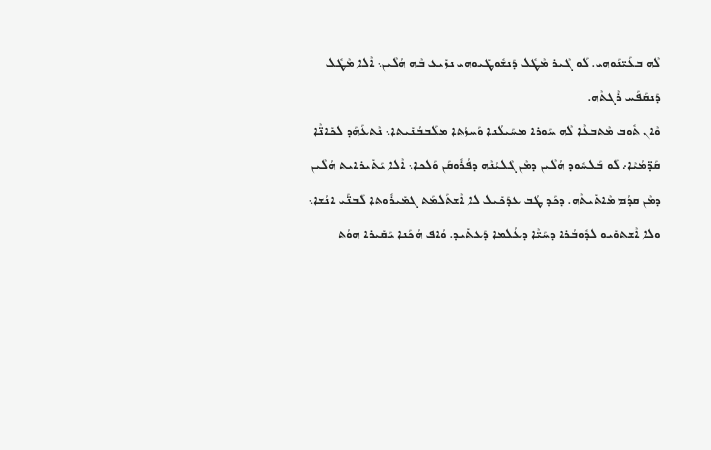ܠܶܗ ܒܥܰܝ̈ܢܰܘܗܝ. ܠܰܘ ܓܶܝܪ ܡܶܛܽܠ ܕܰܢܫܽܘܛܺܝܘܗܝ ܢܙܺܝܥ ܒܶܗ ܗܳܠܶܝܢ܆ ܐܶܠܐ ܡܶܛܽܠ ܕܰܢܩܰܦܰܚ ܪܶܓܬܶܗ.
ܘܶܐܢ ܬܽܘܒ ܡܶܬܒܥܶܐ ܠܶܗ ܚܰܘܪܐ ܡܚܰܝܠܳܢܐ ܘܰܚܙܳܬܐ ܡܠܰܒܒܳܢܺܝܬܐ܆ ܢܶܬܥܰܗܰܕ ܠܟܺܐܢ̈ܶܐ ܩܰܕ̈ܡܳܝܶܐ܇ ܠܰܘ ܒܰܠܚܽܘܕ ܗܳܠܶܝܢ ܕܡܶܢ ܓܶܠܝܳܢܶܗ ܕܦܳܪܽܘܩܰܢ ܘܰܠܟܐ܆ ܐܶܠܐ ܝܰܬܺܝܪܐܝܬ ܗܳܠܶܝܢ ܕܡܶܢ ܩܕܳܡ ܡܶܐܬܺܝܬܶܗ. ܕܟܰܕ ܛܳܒ ܥܕܰܟܺܝܠ ܠܐ ܐܶܫܬܰܠܡܰܬ ܓܡܺܝܪܽܘܬܐ ܠܰܒܢ̈ܰܝ ܐܢܳܫܐ܆ ܘܠܐ ܐܶܫܬܘܺܝܘ ܠܕܽܘܒܳܪܐ ܕܚܰܝ̈ܶܐ ܕܥܳܠܡܐ ܕܰܥܬܺܝܕ. ܘܳܐܦ ܗܳܟܰܢܐ ܝܰܩܺܝܪܐ ܗܘܳܬ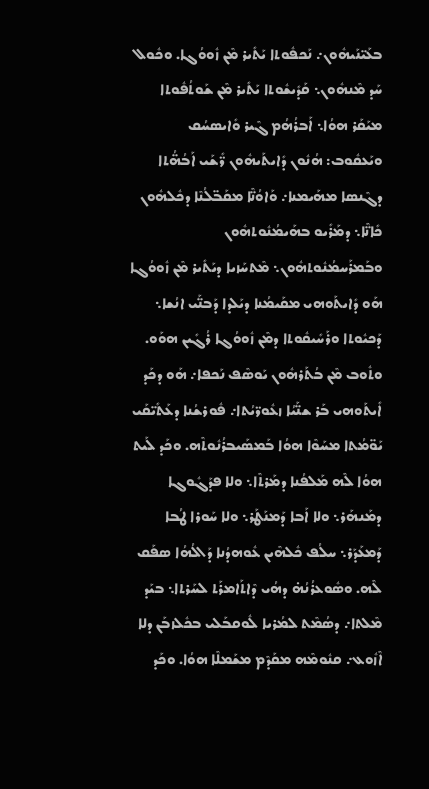ܒܥܰܝ̈ܢܰܝܗܽܘܢ܇ ܢܰܟܦܽܘܬܐ ܝܰܬܺܝܪ ܡܶܢ ܙܽܘܘܳܓܐ. ܘܟܽܘܠ ܚܰܕ ܡܶܢܗܽܘܢ܆ ܩܰܕܺܝܫܽܘܬܐ ܝܰܬܺܝܪ ܡܶܢ ܫܰܘܬܳܦܽܘܬܐ ܡܝܰܩܰܪ ܗܘܳܐ܆ ܐܰܒܪܳܗܳܡ ܓܶܝܪ ܘܺܐܝܣܚܳܩ ܘܝܰܥܩܽܘܒ: ܗܳܢܽܘܢ ܕܺܐܝܬܰܝܗܽܘܢ ܪ̈ܺܫܰܝ ܐܰܒܳܗ̈ܳܬܐ ܕܓܶܢܣܐ ܡܗܰܝܡܢܐ܇ ܘܰܐܘܳܢ̈ܶܐ ܡܩܰܒ̈ܠܳܢܶܐ ܕܟܽܠܗܽܘܢ ܟܺܐܢ̈ܶܐ܆ ܕܡܰܪܺܝܘ ܒܗܰܝܡܳܢܽܘܬܗܽܘܢ ܘܒܰܡܪܰܚܡܳܢܽܘܬܗܽܘܢ܆ ܡܶܬܚܰܙܝܐ ܕܝܰܬܺܝܪ ܡܶܢ ܙܽܘܘܳܓܐ ܗܰܘ ܕܺܐܝܬܰܘܗܝ ܡܩܰܝܡܳܢܐ ܕܝܰܠܕܐ ܕܰܒܢ̈ܰܝ ܐܢܳܫܐ܆ ܕܰܟܝܽܘܬܐ ܘܪܰܚܺܝܩܽܘܬܐ ܕܡܶܢ ܙܽܘܘܳܓܐ ܪܳܓܺܝܢ ܗܘܰܘ.
ܘܬܽܘܒ ܡܶܢ ܒܳܬܰܪܗܽܘܢ ܝܰܘܣܶܦ ܢܰܟܦܐ܇ ܗܰܘ ܕܟܰܕ ܐܺܝܬܰܘܗܝ ܒܰܪ ܫܢ̈ܰܝܳܐ ܙܥܽܘܪ̈ܝܳܬܐ܇ ܦܽܘܪܫܳܢܐ ܕܥܰܬܺܝ̈ܩܰܝ ܝܰܘ̈ܡܳܬܐ ܡܚܰܘܶܐ ܗܘܳܐ ܒܰܡܣܰܝܒܪܳܢܽܘܬܶܗ. ܘܟܰܕ ܠܰܝܬ ܗܘܳܐ ܠܶܗ ܡܰܠܦܳܢܐ ܕܡܰܪܬܶܐ܆ ܘܠܐ ܦܕܰܓܽܘܓܐ ܕܡܰܢܗܰܪ܆ ܘܠܐ ܐܰܒܐ ܕܰܡܢܰܛܰܪ܆ ܘܠܐ ܚܰܘܪܐ ܛܳܒܐ ܕܰܡܥܰܕܰܪ܆ ܚܠܳܦ ܟܽܠܗܶܝܢ ܥܽܘܗܕܳܢܐ ܕܰܐܠܳܗܳܐ ܣܦܰܩ ܠܶܗ. ܘܣܽܘܥܪܳܢܳܗ̇ ܕܗܳܝ ܕܶܐܬܰܐܡܪܰܬ ܠܚܰܪܬܐ܆ ܒܝܰܕ ܡܶܠܬܐ܇ ܕܣܳܡܶܬ ܠܡܳܪܝܐ ܠܽܘܩܒܰܠܝ ܒܟܽܠܙܒܰܢ ܕܠܐ ܐܶܙܽܘܥ܇ ܩܢܽܘܡܶܗ ܡܩܰܕܶܡ ܡܫܰܡܠܶܐ ܗܘܳܐ. ܘܟܰܕ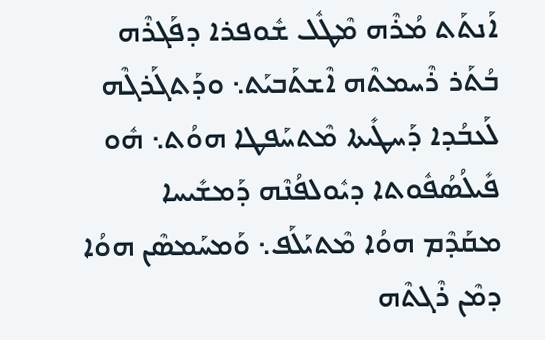ܐܰܢܬܰܬ ܡܳܪܶܗ ܡܶܛܽܠ ܫܽܘܦܪܐ ܕܦܰܓܪܶܗ ܒܳܬܰܪ ܪܶܚܡܬܶܗ ܐܶܫܬܰܒܝܰܬ܆ ܘܕܰܬܓܰܪܓܶܗ ܠܰܥܒܳܕܐ ܕܰܚܛܺܝܬܐ ܡܶܬܚܰܦܛܐ ܗܘܳܬ܆ ܗܽܘ ܦܺܝܠܳܣܳܦܽܘܬܐ ܕܝܽܘܠܦܳܢܶܗ ܕܰܡܫܺܝܚܐ ܡܩܰܕܶܡ ܗܘܳܐ ܡܶܬܝܰܠܰܦ܆ ܘܰܡܚܰܡܣܶܢ ܗܘܳܐ ܕܡܶܢ ܪܶܓܬܶܗ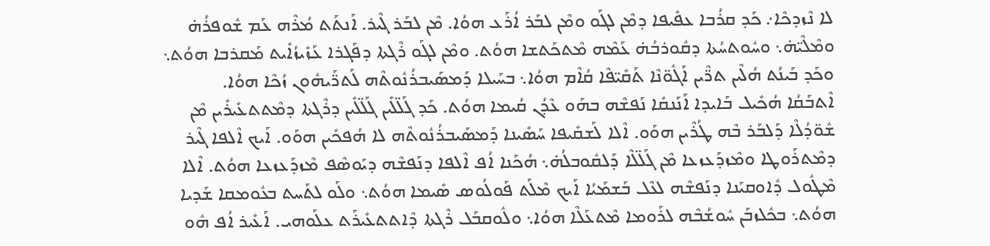ܠܐ ܢܶܙܕܟܶܐ܇ ܟܰܕ ܩܪܳܒܐ ܥܦܺܝܦܐ ܕܡܶܢ ܠܓܰܘ ܘܡܶܢ ܠܒܰܪ ܐܳܪܰܥ ܗܘܳܐ. ܡܶܢ ܠܒܰܪ ܓܶܝܪ. ܐܰܢܬܰܬ ܡܳܪܶܗ ܥܰܡ ܫܽܘܦܪܳܗ̇ ܘܡܶܠܶܝ̈ܗ̇܆ ܘܚܽܘܬܚܳܬܐ ܕܩܽܘܪܒܳܗ̇ ܥܰܡܶܗ ܡܶܬܟܰܬܫܐ ܗܘܳܬ. ܘܡܶܢ ܠܓܰܘ ܪܶܓܬܐ ܕܦܰܓܪܐ ܥܰܙܺܝܙܳܐܺܝܬ ܡܰܩܪܒܐ ܗܘܳܬ܆ ܘܟܰܕ ܒܰܝܢܳܬ ܗܳܠܶܝܢ ܬܪ̈ܶܝܢ ܐܰܓܽܘ̈ܢܶܐ ܬܰܩܺܝ̈ܦܶܐ ܩܳܐܶܡ ܗܘܳܐ܆ ܒܚܰܝܠܐ ܕܰܡܣܰܝܒܪܳܢܽܘܬܶܗ ܠܰܬܪ̈ܰܝܗܽܘܢ ܙܳܟܶܐ ܗܘܳܐ.
ܐܶܬܒܰܩܳܐ ܗܳܟܺܝܠ ܒܰܐܝܕܐ ܐܰܢܰܢܩܺܐ ܢܰܦܫܶܗ ܒܗܰܘ ܥܶܕܳܢ ܩܳܝܡܐ ܗܘܳܬ. ܟܰܕ ܓܰܠ̈ܠܺܝܢ ܓܰܠ̈ܠܺܝܢ ܕܪܶܓܬܐ ܕܡܶܬܬܥܺܝܪܺܝܢ ܡܶܢ ܫܽܘ̈ܕܳܠܶܐ ܕܰܠܒܰܪ ܒܶܗ ܛܳܪܶܝܢ ܗܘܰܘ. ܐܶܠܐ ܠܰܫܩܺܝܦܐ ܚܰܣܺܝܢܐ ܕܰܡܣܰܝܒܪܳܢܽܘܬܶܗ ܠܐ ܗܳܦܟܺܝܢ ܗܘܰܘ. ܐܰܝܟ ܐܶܠܦܐ ܓܶܝܪ ܕܡܶܬܪܰܘܛܐ ܘܡܶܙܕܰܥܙܥܐ ܡܶܢ ܓܰܠ̈ܠܶܐ ܕܰܠܩܽܘܒܠܳܗ̇܆ ܗܳܟܰܢܐ ܐܳܦ ܐܶܠܦܐ ܕܢܰܦܫܶܗ ܕܝܰܘܣܶܦ ܡܶܙܕܰܥܙܥܐ ܗܘܳܬ. ܐܶܠܐ ܡܶܛܽܘܠ ܕܽܐܘܩܝܰܢܐ ܕܢܰܦܫܶܗ ܠܥܶܠ ܒܰܫܡܰܝܳܐ ܐܰܝܟ ܡܶܠܰܬ ܦܰܘܠܳܘܣ ܣܺܝܡܐ ܗܘܳܬ܆ ܘܠܰܘ ܠܬܰܚܬ ܒܥܽܘܡܩܐ ܫܰܕܝܐ ܗܘܳܬ܆ ܒܟܽܠܙܒܰܢ ܚܽܘܫܳܒܶܗ ܠܪܰܘܡܐ ܡܶܬܥܰܠܶܐ ܗܘܳܐ܆ ܘܠܽܘܩܒܰܠ ܪܶܓܬܐ ܕܶܐܬܬܥܺܝܪܰܬ ܥܠܰܘܗܝ. ܐܰܥܺܝܪ ܐܳܦ ܗܽܘ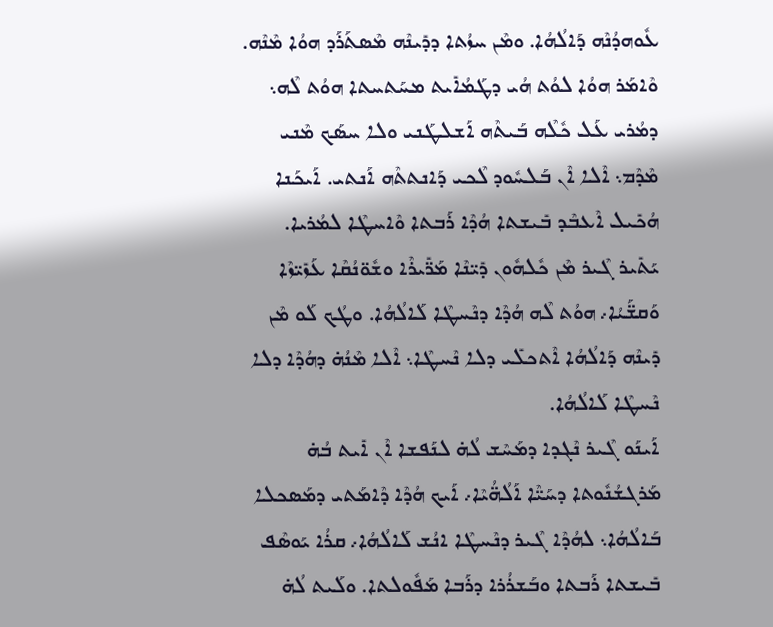ܥܽܘܗܕܳܢܶܗ ܕܰܐܠܳܗܳܐ. ܘܡܶܢ ܚܙܳܬܐ ܕܕܺܝܢܶܗ ܡܶܣܬܰܪܰܕ ܗܘܳܐ ܡܶܢܶܗ. ܘܶܐܡܰܪ ܗܘܳܐ ܠܘܳܬ ܗܳܝ ܕܛܰܡܳܐܺܝܬ ܡܚܰܬܚܬܐ ܗܘܳܬ ܠܶܗ܆ ܕܡܳܪܝ ܥܰܠ ܟܽܠܶܗ ܒܰܝܬܶܗ ܐܰܫܠܛܰܢܝ ܘܠܐ ܚܣܰܟ ܡܶܢܝ ܡܶܕܶܡ܆ ܐܶܠܐ ܐܶܢ ܒܰܠܚܽܘܕ ܠܶܟܝ ܕܰܐܢܬܬܶܗ ܐܰܢܬܝ. ܐܰܝܟܰܢܐ ܗܳܟܺܝܠ ܐܶܥܒܶܕ ܒܺܝܫܬܐ ܗܳܕܶܐ ܪܰܒܬܐ ܘܶܐܚܛܶܐ ܠܡܳܪܝܐ. ܝܰܬܺܝܪ ܓܶܝܪ ܡܶܢ ܟܽܠܗܽܘܢ ܕܺܝ̈ܢܶܐ ܡܰܪ̈ܺܝܪܶܐ ܘܫܽܘ̈ܢܳܩܶܐ ܥܰܙܺܝ̈ܙܶܐ ܘܰܩܫ̈ܰܝܳܐ܇ ܗܘܳܬ ܠܶܗ ܗܳܕܶܐ ܕܢܶܚܛܶܐ ܠܰܐܠܳܗܳܐ. ܘܛܳܟ ܠܰܘ ܡܶܢ ܕܺܝܢܶܗ ܕܰܐܠܳܗܳܐ ܐܶܬܟܠܺܝ ܕܠܐ ܢܶܚܛܶܐ܆ ܐܶܠܐ ܡܶܢܳܗ̇ ܕܗܳܕܶܐ ܕܠܐ ܢܶܚܛܶܐ ܠܰܐܠܳܗܳܐ.
ܐܰܝܢܰܘ ܓܶܝܪ ܢܶܓܕܐ ܕܡܰܚܶܫ ܠܳܗ̇ ܠܢܰܦܫܐ ܐܶܢ ܐܺܝܬ ܒܳܗ̇ ܡܰܪܓܫܳܢܽܘܬܐ ܕܚܰܝ̈ܶܐ ܐܰܠܳܗ̈ܳܝܶܐ܇ ܐܰܝܟ ܗܳܕܶܐ ܕܶܐܡܰܬܝ ܕܡܰܣܟܠܐ ܒܰܐܠܳܗܳܐ܆ ܠܗܳܕܶܐ ܓܶܝܪ ܕܢܶܚܛܶܐ ܐܢܳܫ ܠܰܐܠܳܗܳܐ܇ ܩܪܳܐ ܝܰܘܣܶܦ ܒܺܝܫܬܐ ܪܰܒܬܐ ܘܒܰܫܪܳܪܐ ܕܪܰܒܐ ܡܰܦܽܘܠܬܐ. ܘܠܰܝܬ ܠܳܗ̇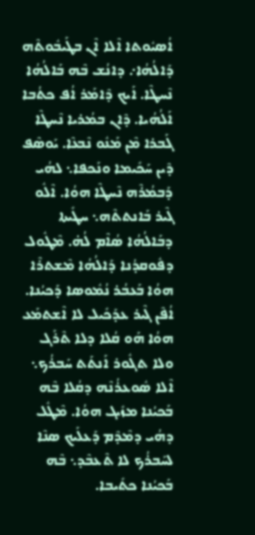ܐܳܣܝܽܘܬܐ ܐܶܠܐ ܐܶܢ ܒܛܰܝܒܽܘܬܶܗ ܕܰܐܠܳܗܳܐ܇ ܕܐܢܳܫ ܒܶܗ ܒܰܐܠܳܗܳܐ ܢܶܚܛܶܐ. ܐܰܝܟ ܕܶܐܡܰܪ ܐܳܦ ܟܬܳܒܐ ܐܰܠܳܗܳܝܐ. ܕܶܐܢ ܒܡܳܪܝܐ ܢܶܚܛܶܐ ܓܰܒܪܐ ܡܶܢ ܡܰܢܽܘ ܢܶܒܥܶܐ. ܝܰܘܣܶܦ ܕܶܝܢ ܚܰܟܺܝܡܐ ܘܢܰܟܦܐ܆ ܠܗܳܝ ܕܰܒܡܳܪܶܗ ܢܶܚܛܶܐ ܗܘܳܐ. ܐܶܠܽܘ ܓܶܝܪ ܒܰܐܢܬܬܶܗ܆ ܚܛܺܝܬܐ ܕܒܰܐܠܳܗܳܐ ܣܳܐܶܡ ܠܳܗ̇. ܡܶܛܽܘܠ ܕܦܽܘܩܕܳܢܐ ܕܰܐܠܳܗܳܐ ܡܶܫܬܪܶܐ ܗܘܳܐ ܒܰܥܒܳܪ ܢܳܡܽܘܣܐ ܕܰܟܝܳܢܐ.
ܐܳܦܶܢ ܓܶܝܪ ܥܕܰܟܺܝܠ ܠܐ ܐܶܫܬܡܰܥ ܗܘܳܐ ܗܰܘ ܩܳܠܐ ܕܠܐ ܬܶܪܰܓ ܘܠܐ ܬܓܽܘܪ ܐܰܢܬܰܬ ܚܰܒܪܳܟ܆ ܐܶܠܐ ܣܽܘܥܪܳܢܶܗ ܕܩܳܠܐ ܒܶܗ ܒܰܟܝܳܢܐ ܡܙܺܝܓ ܗܘܳܐ. ܡܶܛܽܠ ܕܗܳܝ ܕܡܶܕܶܡ ܕܰܥܠܰܝܟ ܣܢܶܐ ܠܚܰܒܪܳܟ ܠܐ ܬܶܥܒܶܕ܆ ܒܶܗ ܒܰܟܝܳܢܐ ܟܬܺܝܒܐ.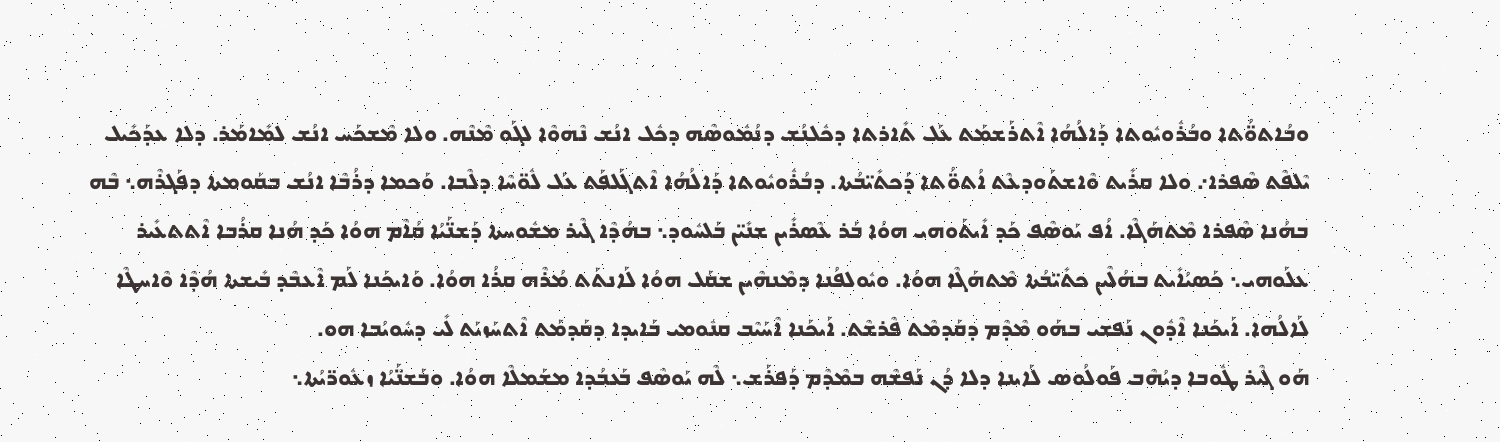ܘܒܳܐܬܘ̈ܳܬܐ ܘܒܳܪܽܘܝܽܘܬܐ ܕܰܐܠܳܗܳܐ ܐܶܬܪܰܫܡܰܬ ܥܰܠ ܬܺܐܪܬܐ ܕܟܽܠܢܳܫ ܕܢܳܡܽܘܣܶܗ ܕܟܽܠ ܐܢܳܫ ܢܶܗܘܶܐ ܠܓܰܘ ܡܶܢܶܗ. ܘܠܐ ܡܶܫܟܰܚ ܐܢܳܫ ܠܡܺܐܡܰܪ. ܕܠܐ ܥܕܰܟܺܝܠ ܝܶܠܦܶܬ ܣܶܦܪܐ܇ ܘܠܐ ܩܪܺܝܬ ܘܶܐܫܬܰܘܕܥܶܬ ܐܳܬܘ̈ܳܬܐ ܕܰܟܬܺܝ̈ܒܳܬܐ. ܕܒܳܪܽܘܝܽܘܬܐ ܕܰܐܠܳܗܳܐ ܐܶܬܓܰܠܦܰܬ ܥܰܠ ܠܽܘ̈ܚܶܐ ܕܠܶܒܐ. ܘܰܟܡܐ ܕܪܳܒܶܐ ܐܢܳܫ ܒܩܰܘܡܬܐ ܕܦܰܓܪܶܗ܆ ܒܶܗ ܒܗܳܢܐ ܣܶܦܪܐ ܡܶܬܗܰܓܶܐ. ܐܳܦ ܝܰܘܣܶܦ ܟܰܕ ܐܺܝܬܰܘܗܝ ܗܘܳܐ ܒܰܪ ܥܶܣܪܺܝܢ ܫܢܺܝ̈ܢ ܒܰܠܚܽܘܕ܆ ܒܗܳܕܶܐ ܓܶܝܪ ܡܫܽܘܚܬܐ ܕܰܫܢ̈ܰܝܳܐ ܩܳܐܶܡ ܗܘܳܐ ܟܰܕ ܗܳܢܐ ܩܪܳܒܐ ܐܶܬܬܥܺܝܪ ܥܠܰܘܗܝ܆ ܟܰܣܝܳܐܺܝܬ ܒܗܳܠܶܝܢ ܟܬܺܝ̈ܒܳܬܐ ܡܶܬܗܰܓܶܐ ܗܘܳܐ. ܘܝܽܘܠܦܳܢܐ ܕܡܶܢܗܶܝܢ ܫܩܰܠ ܗܘܳܐ ܠܰܐܢܬܰܬ ܡܳܪܶܗ ܩܪܳܐ ܗܘܳܐ. ܘܰܐܝܟܰܢܐ ܠܰܡ ܐܶܥܒܶܕ ܒܺܝܫܬܐ ܗܳܕܶܐ ܘܶܐܚܛܶܐ ܠܰܐܠܳܗܐ. ܐܰܝܟܰܢܐ ܐܶܕܽܘܢ ܢܰܦܫܝ ܒܗܰܘ ܡܶܕܶܡ ܕܩܰܕܡܶܬ ܦܶܪܫܶܬ. ܐܰܝܟܰܢܐ ܐܶܚܰܝܶܒ ܩܢܽܘܡܝ ܒܰܐܝܕܐ ܕܩܰܕܡܰܬ ܐܶܬܚܰܙܝܰܬ ܠܺܝ ܕܚܽܘܝܳܒܐ ܗܘ.
ܗܰܘ ܓܶܝܪ ܛܽܘܒܐ ܕܝܳܗܶܒ ܦܰܘܠܳܘܣ ܠܰܐܝܢܐ ܕܠܐ ܕܳܢ ܢܰܦܫܶܗ ܒܡܶܕܶܡ ܕܰܦܪܰܫ܆ ܠܶܗ ܝܰܘܣܶܦ ܒܰܥܒܳܕܐ ܡܫܰܡܠܶܐ ܗܘܳܐ. ܘܒܰܫܢ̈ܰܝܳܐ ܙܥܽܘܪ̈ܝܳܬܐ܆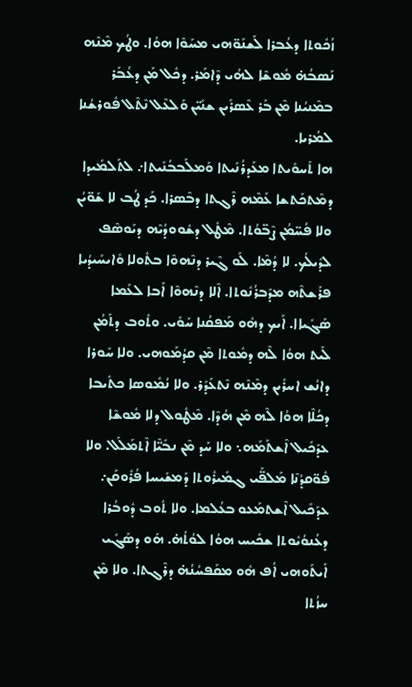ܙܳܟܽܘܬܐ ܕܥܳܒܪܐ ܠܰܫܢܰܘ̈ܗܝ ܡܚܰܘܶܐ ܗܘܳܐ. ܘܛܳܟ ܡܶܢܶܗ ܢܰܣܒܳܗ̇ ܡܽܘܫܶܐ ܠܗܳܝ ܕܶܐܡܰܪ. ܕܟܽܠ ܡܰܢ ܕܥܳܒܰܪ ܒܡܶܢܝܳܢܐ ܡܶܢ ܒܰܪ ܥܶܣܪܺܝܢ ܫܢܺܝ̈ܢ ܘܰܠܥܶܠ ܢܶܬܶܠ ܦܽܘܪܫܳܢܐ ܠܡܳܪܝܐ.
ܗܐ ܬܰܚܘܺܝܬܐ ܡܥܰܕܪܳܢܺܝܬܐ ܘܰܡܠܰܒܒܳܢܺܝܬܐ܇ ܠܬܰܠܡܺܝܕܐ ܕܡܶܬܟܰܬܫܐ ܥܰܡܶܗ ܪܶܓܬܐ ܕܒܶܣܪܐ. ܟܰܕ ܛܳܒ ܠܐ ܫܰܘ̈ܝܳܢ ܘܠܐ ܦܳܚ̈ܡܳܢ ܨܶܒ̈ܘܳܬܐ. ܡܶܛܽܠ ܕܫܽܘܘܕܳܝܶܗ ܕܝܰܘܣܶܦ ܠܕܺܝܠܳܟ. ܠܐ ܕܳܡܶܐ. ܠܰܘ ܓܶܝܪ ܕܢܶܗܘܶܐ ܒܬܽܘܠܐ ܘܺܐܝܚܺܝܕܳܝܐ ܦܪܰܫܬܶܗ ܡܕܰܒܪܳܢܽܘܬܐ. ܐܶܠܐ ܕܢܶܗܘܶܐ ܐܰܒܐ ܠܥܰܡܐ ܣܰܓܺܝܐܐ. ܐܰܝܟ ܕܗܽܘ ܡܰܦܩܳܢܐ ܚܰܘܺܝ. ܘܬܽܘܒ ܕܬܰܡܳܢ ܠܰܝܬ ܗܘܳܐ ܠܶܗ ܕܡܽܘܬܐ ܡܶܢ ܩܕܳܡܰܘܗܝ. ܘܠܐ ܚܰܘܪܐ ܕܐܢܳܫ ܐܚܪܺܝܢ ܕܡܶܢܶܗ ܢܶܬܥܰܕܰܪ. ܘܠܐ ܢܳܡܽܘܣܐ ܟܬܺܝܒܐ ܕܟܳܠܶܐ ܗܘܳܐ ܠܶܗ ܡܶܢ ܗܳܕܶܐ. ܡܶܛܽܘܠ ܕܠܐ ܡܽܘܫܶܐ ܥܕܰܟܺܝܠ ܐܶܫܬܰܡܰܗ܆ ܘܠܐ ܚܰܕ ܡܶܢ ܢܒܺܝ̈ܶܐ ܐܶܬܡܰܠܰܠ. ܘܠܐ ܦܽܘ̈ܩܕܳܢܶܐ ܡܰܠܦ̈ܰܝ ܓܡܺܝܪܽܘܬܐ ܕܰܡܫܺܝܚܐ ܦܳܪܽܘܩܰܢ܇ ܥܕܰܟܺܝܠ ܐܶܫܬܡܰܥܘ ܒܥܳܠܡܐ. ܘܠܐ ܬܽܘܒ ܕܽܘܒܳܪܐ ܕܥܳܢܘܳܝܽܘܬܐ ܫܟܺܝܚ ܗܘܳܐ ܠܘܳܬܳܗ̇. ܗܰܘ ܕܣܰܓܺܝ ܐܺܝܬܰܘܗܝ ܐܳܦ ܗܽܘ ܡܩܰܦܚܳܢܳܗ̇ ܕܪܶܓܬܐ. ܘܠܐ ܡܶܢ ܚܙܳܬܐ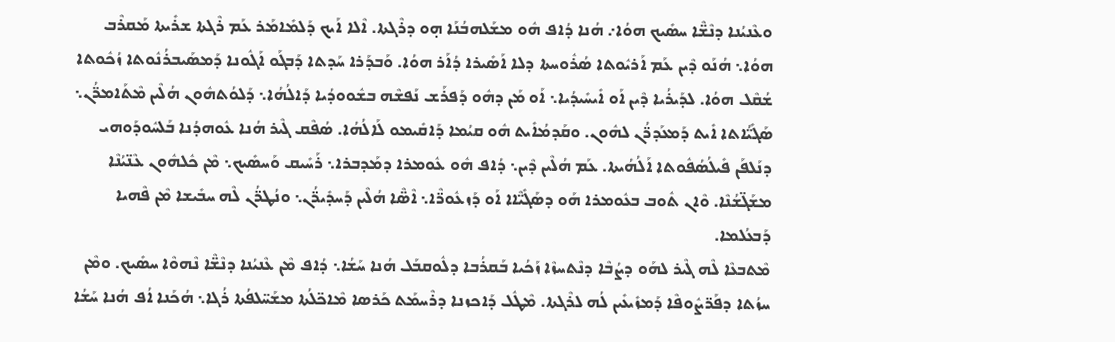ܘܥܶܢܝܳܢܐ ܕܢܶܫ̈ܶܐ ܚܣܺܝܟ ܗܘܳܐ܇ ܗܳܢܐ ܕܳܐܦ ܗܽܘ ܡܫܰܠܗܒܳܢܰܐ ܗ̣ܘ ܕܪܶܓܬܐ. ܐܶܠܐ ܐܰܝܟ ܕܰܠܡܺܐܡܰܪ ܥܰܡ ܪܶܓܬܐ ܫܪܺܝܬܐ ܡܰܩܪܶܒ ܗܘܳܐ܆ ܗܳܢܰܘ ܕܶܝܢ ܥܰܡ ܐܰܪܝܽܘܬܐ ܣܳܪܽܘܚܬܐ ܕܠܐ ܐܰܣܺܝܪܐ ܕܳܐܰܪ ܗܘܳܐ. ܘܰܒܕܰܪܐ ܚܰܕܬܐ ܕܰܒܓܰܘ ܐܰܓܽܘܢܐ ܕܰܡܣܰܝܒܪܳܢܽܘܬܐ ܙܳܟܽܘܬܐ ܫܳܩܶܠ ܗܘܳܐ. ܠܕܰܝܪܳܝܐ ܕܶܝܢ ܐܰܘ ܐܺܝܚܺܝܕܳܝܐ܆ ܐܰܘ ܡܰܢ ܕܗܽܘ ܕܰܦܪܰܫ ܢܰܦܫܶܗ ܒܫܽܘܘܕܳܝܐ ܕܰܐܠܳܗܳܐ܆ ܕܰܠܘܳܬܗܽܘܢ ܗܳܠܶܝܢ ܡܶܬܰܐܡܖ̈ܳܢ܆ ܣܰܓܺܝ̈ܳܐܬܐ ܐܺܝܬ ܕܰܡܥܰܕܪ̈ܳܢ ܠܗܽܘܢ. ܘܩܰܕܡܳܐܺܝܬ ܗܽܘ ܩܝܳܡܐ ܕܰܐܩܺܝܡܘ ܠܰܐܠܳܗܳܐ. ܣܳܦܶܩ ܓܶܝܪ ܗܳܢܐ ܥܽܘܗܕܳܢܐ ܒܰܠܚܽܘܕܰܘܗܝ ܕܢܰܠܦܰܢ ܦܺܝܠܳܣܳܦܽܘܬܐ ܐܰܠܳܗܳܝܬܐ. ܥܰܡ ܗܳܠܶܝܢ ܕܶܝܢ܆ ܕܳܐܦ ܗܽܘ ܥܽܘܡܪܐ ܕܡܰܕܒܪܐ܆ ܪܰܚܺܝܩ ܘܰܚܣܺܝܟ܆ ܡܶܢ ܟܽܠܗܽܘܢ ܥܶܢ̈ܝܳܢܶܐ ܡܫܰܓ̈ܫܳܢܶܐ. ܘܶܐܢ ܬܽܘܒ ܒܥܽܘܡܪܐ ܗܰܘ ܕܣܰܓܺܝ̈ܶܐܐ ܐܰܘ ܕܰܙܥܽܘܪ̈ܶܐ܆ ܐܶܣ̈ܶܐ ܗܳܠܶܝܢ ܕܰܚܕܺܝܪ̈ܳܢ܆ ܘܢܳܛܪ̈ܳܢ ܠܶܗ ܚܒܺܝܫܐ ܡܶܢ ܦܶܗܝܐ ܕܰܒܥܳܠܡܐ.
ܡܶܬܒܥܶܐ ܠܶܗ ܓܶܝܪ ܠܗܰܘ ܕܨܳܒܶܐ ܕܢܶܬܚܙܶܐ ܙܰܟܳܝܐ ܒܰܩܪܳܒܐ ܕܠܽܘܩܒܰܠ ܗܳܢܐ ܚܰܫܳܐ܆ ܕܳܐܦ ܡܶܢ ܥܶܢܝܳܢܐ ܕܢܶܫ̈ܶܐ ܢܶܗܘܶܐ ܚܣܺܝܟ. ܘܡܶܢ ܚܙܳܬܐ ܕܦܰܪ̈ܨܽܘܦܶܐ ܕܰܡܙܺܝܥܺܝܢ ܠܳܗ ܠܪܶܓܬܐ. ܡܶܛܽܠ ܕܰܐܟܙܢܐ ܕܪܶܚܡܰܬ ܟܰܪܣܐ ܡܶܐܟ̈ܠܳܬܐ ܡܫܰܚ̈ܠܦܳܬܐ ܪܳܓܐ܆ ܗܳܟܰܢܐ ܐܳܦ ܗܳܢܐ ܚܰܫܳܐ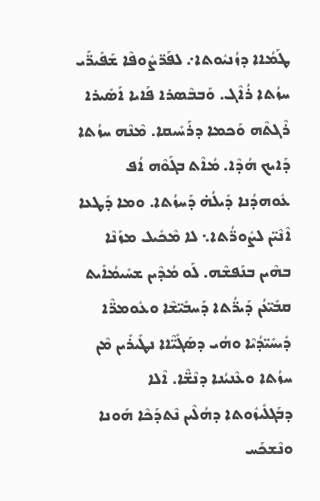ܛܰܡܳܐܐ ܕܙܳܢܝܽܘܬܐ܇ ܠܦܰܪ̈ܨܽܘܦܶܐ ܫܰܦܺܝܪ̈ܰܝ ܚܙܳܬܐ ܪܳܐܶܓ. ܘܰܒܒܶܣܪܐ ܦܰܐܝܐ ܐܰܣܺܝܪܐ ܪܶܓܬܶܗ ܘܰܟܡܐ ܕܪܰܚܺܝܩܐ. ܡܶܢܶܗ ܚܙܳܬܐ ܕܰܐܝܟ ܗܳܕܶܐ. ܡܳܐܶܬ ܒܓܰܘܶܗ ܐܳܦ ܥܽܘܗܕܳܢܐ ܕܺܝܠܳܗ̇ ܕܰܚܙܳܬܐ. ܘܡܐ ܕܰܛܥܐ ܐܶܢܶܝ̈ܢ ܠܨܽܘܪ̈ܳܬܐ܆ ܠܐ ܡܶܟܺܝܠ ܡܙܰܢܶܐ ܒܗܶܝܢ ܒܢܰܦܫܶܗ. ܠܰܘ ܡܳܕܶܝܢ ܫܚܺܝܡܳܐܺܝܬ ܩܒܺܝ̈ܥܳܢ ܕܰܝܪ̈ܳܬܐ ܕܰܚܒܺܝ̈ܫܶܐ ܘܥܽܘܡܪ̈ܶܐ ܕܺܝܚܺܝ̈ܕܳܝܶܐ ܘܗܳܝ ܕܣܰܓܺܝ̈ܶܐܐ ܢܛܺܝܪܺܝܢ ܡܶܢ ܚܙܳܬܐ ܘܥܶܢܝܳܢܐ ܕܢܶܫ̈ܶܐ. ܐܶܠܐ ܕܒܰܓܠܺܝܙܽܘܬܐ ܕܗܳܠܶܝܢ ܢܶܬܕܰܟܶܐ ܗܰܘܢܐ ܘܢܶܫܟܰܚ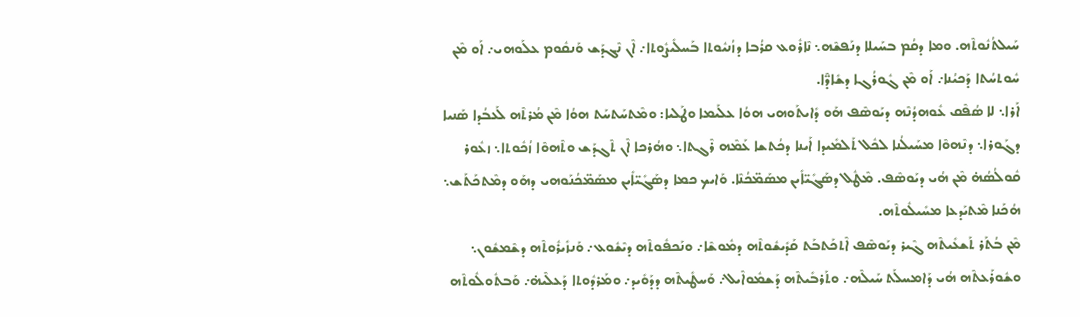ܚܰܝܠܬܳܢܽܘܬܶܗ. ܘܡܐ ܕܩܳܡ ܒܚܰܝܠܐ ܕܢܰܦܫܶܗ܆ ܢܶܐܪܽܘܥ ܩܪܳܒܐ ܕܙܳܢܝܽܘܬܐ ܒܰܚܠܺܝܨܽܘܬܐ܇ ܐܶܢ ܢܶܓܕܰܫ ܘܰܢܩܽܘܡ ܥܠܰܘܗܝ܇ ܐܰܘ ܡܶܢ ܚܽܘܬܚܳܬܐ ܕܰܟܝܳܢܐ܇ ܐܰܘ ܡܶܢ ܓܽܘܪܳܓܐ ܕܫܺܐܕ̈ܶܐ.
ܐܰܪܐ܆ ܠܐ ܣܳܦܶܩ ܥܽܘܗܕܳܢܶܗ ܕܝܰܘܣܶܦ ܗܰܘ ܕܺܐܝܬܰܘܗܝ ܗܘܳܐ ܥܠܰܝܡܐ ܘܛܰܠܝܐ: ܘܡܶܬܚܰܬܚܰܬ ܗܘܳܐ ܡܶܢ ܡܳܪܬܶܗ ܠܰܥܒܳܕܐ ܣܰܢܝܐ ܕܓܰܘܪܐ܆ ܕܢܶܗܘܶܐ ܡܚܰܝܠܳܢܐ ܠܟܽܠ ܬܰܠܡܺܝܕܐ ܐܰܝܢܐ ܕܟܳܬܫܐ ܥܰܡܶܗ ܪܶܓܬܐ܆ ܘܗܳܪܟܐ ܐܶܢ ܬܶܓܕܰܫ ܘܬܶܗܘܶܐ ܙܳܟܽܘܬܐ܆ ܙܥܽܘܪ ܩܽܘܠܳܣܳܗ̇ ܡܶܢ ܗܳܝ ܕܝܰܘܣܶܦ. ܡܶܛܽܠ ܕܣܰܓܺܝ̈ܐܺܝܢ ܡܣܰܡ̈ܟܳܢܶܐ. ܘܰܐܝܟ ܟܡܐ ܕܣܰܓܺܝ̈ܐܺܝܢ ܡܣܰܡ̈ܟܳܢܰܘܗܝ ܕܗܰܘ ܕܡܶܬܟܰܬܰܫ܆ ܗܳܟܰܢܐ ܡܶܬܝܰܕܥܐ ܡܚܺܝܠܽܘܬܶܗ.
ܡܶܢ ܒܳܬܰܪ ܬܰܫܥܺܝܬܶܗ ܓܶܝܪ ܕܝܰܘܣܶܦ ܐܶܬܟܰܬܒܰܬ ܩܰܕܺܝܫܽܘܬܶܗ ܕܡܽܘܫܶܐ܇ ܘܢܰܟܦܽܘܬܶܗ ܕܝܶܫܽܘܥ܇ ܘܰܢܙܺܝܪܽܘܬܶܗ ܕܫܶܡܫܽܘܢ܆ ܘܫܽܘܪܰܥܬܶܗ ܗܳܝ ܕܰܐܡܚܠܰܬ ܚܰܝܠܶܗ܇ ܘܬܰܪܒܺܝܬܶܗ ܕܰܫܡܽܘܐܶܝܠ܇ ܘܰܚܛܺܝܬܶܗ ܕܕܰܘܺܝܕ܇ ܘܡܰܪܕܽܘܬܐ ܕܰܥܠܶܝܗ̇܇ ܘܰܒܬܽܘܠܽܘܬܶܗ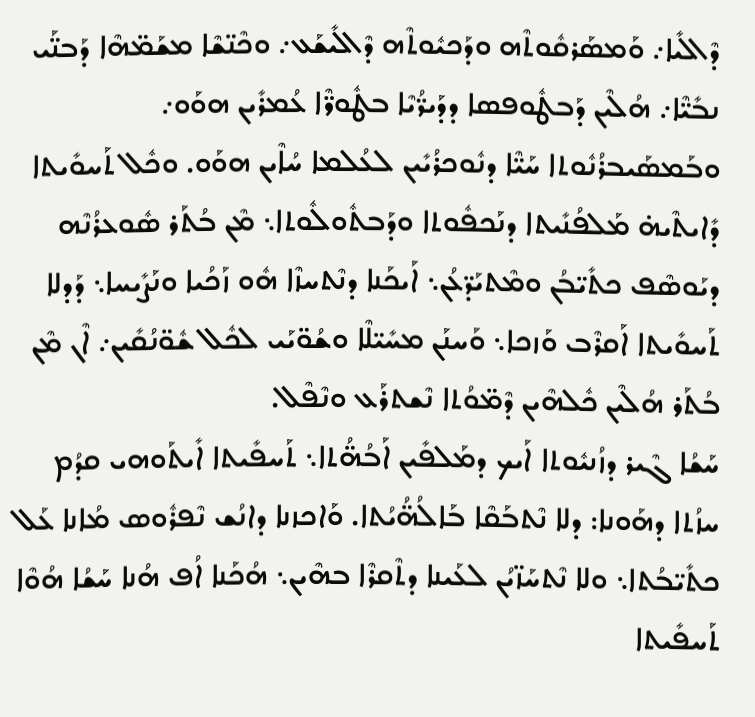ܕܶܐܠܺܝܐ܇ ܘܰܡܣܰܪܩܽܘܬܶܗ ܘܕܰܟܝܽܘܬܶܗ ܕܶܐܠܺܝܫܰܥ܇ ܘܟܶܢ̈ܫܶܐ ܡܫܰܡ̈ܗܶܐ ܕܰܒܢ̈ܰܝ ܢܒܺܝ̈ܶܐ܇ ܗܳܠܶܝܢ ܕܰܒܛܽܘܦܣܐ ܕܕܰܝܪ̈ܳܝܶܐ ܒܛܽܘܪ̈ܶܐ ܥܳܡܪܺܝܢ ܗܘܰܘ܇ ܘܒܰܡܣܰܝܒܪܳܢܽܘܬܐ ܚܰܝ̈ܶܐ ܕܢܽܘܟܪܳܝܺܝܢ ܠܥܳܠܡܐ ܚܳܐܶܝܢ ܗܘܰܘ. ܘܟܽܠ ܬܰܚܘܺܝܬܐ ܕܺܐܝܬܶܝܗ̇ ܡܰܠܦܳܢܺܝܬܐ ܕܢܰܟܦܽܘܬܐ ܘܕܰܒܬܽܘܠܽܘܬܐ܆ ܡܶܢ ܒܳܬܰܪ ܣܽܘܥܪܳܢܶܗ ܕܝܰܘܣܶܦ ܟܬܺܝ̈ܒܳܢ ܘܡܶܬܝܰܕ̈ܥܳܢ܆ ܐܰܝܟܰܢܐ ܕܢܶܬܚܙܶܐ ܗܽܘ ܙܰܟܳܝܐ ܘܢܰܨܺܝܚܐ܆ ܕܰܕܠܐ ܬܰܚܘܺܝܬܐ ܐܰܩܪܶܒ ܘܰܙܟܐ܆ ܘܰܚܢܰܢ ܡܚܺܝ̈ܠܶܐ ܘܫܳܘ̈ܝܰܝ ܠܟܽܠ ܫܽܘ̈ܢܳܩܺܝܢ܇ ܐܶܢ ܡܶܢ ܒܳܬܰܪ ܗܳܠܶܝܢ ܟܽܠܗܶܝܢ ܕܶܡ̈ܘܳܬܐ ܢܶܫܬܪܰܥ ܘܢܶܦܶܠ.
ܚܰܫܳܐ ܓܶܝܪ ܕܙܳܢܝܽܘܬܐ ܐܰܝܟ ܕܡܰܠܦܺܝܢ ܐܰܒܳܗ̈ܳܬܐ܆ ܬܰܚܦܺܝܬܐ ܐܺܝܬܰܘܗܝ ܩܕܳܡ ܚܙܳܬܐ ܕܗܰܘܢܐ: ܕܠܐ ܢܶܬܒܰܩܶܐ ܒܰܐܠܳܗ̈ܳܝܳܬܐ. ܘܰܐܟܙܢܐ ܕܐܢܳܫ ܢܶܦܪܽܘܣ ܡܳܐܢܐ ܥܰܠ ܟܬܺܝ̈ܒܳܬܐ܆ ܘܠܐ ܢܶܬܚܰܙ̈ܝܳܢ ܠܥܰܝܢܐ ܕܬܶܩܪܶܐ ܒܗܶܝܢ܆ ܗܳܟܰܢܐ ܐܳܦ ܗܳܢܐ ܚܰܫܳܐ ܗܳܘܶܐ ܬܰܚܦܺܝܬܐ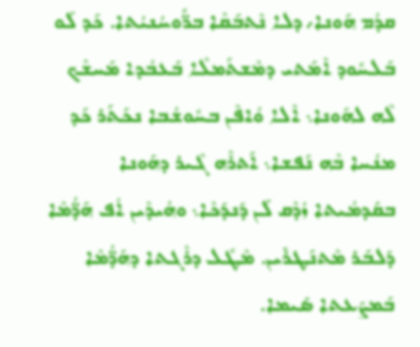ܩܕܳܡ ܗܰܘܢܐ܇ ܕܠܐ ܢܶܬܒܰܩܶܐ ܒܪ̈ܽܘܚܳܢܝܳܬܐ. ܟܰܕ ܠܰܘ ܒܰܠܚܽܘܕ ܐܶܡܰܬܝ ܕܡܶܫܬܰܡܠܶܐ ܒܰܥܒܳܕܐ ܡܰܚܫܶܟ ܠܶܗ ܠܗܰܘܢܐ܆ ܐܶܠܐ ܘܳܐܦܶܢ ܒܚܽܘܫܳܒܐ ܢܟܰܬܰܪ ܟܰܕ ܡܢܳܚܐ ܒܶܗ ܢܰܦܫܐ܆ ܐܰܬܪܶܗ ܓܶܝܪ ܕܗܰܘܢܐ ܒܩܰܕܡܳܝܬܐ ܙܳܕܶܩ ܠܰܢ ܕܰܢܕܰܟܶܐ܆ ܘܗܳܝܕܶܝܢ ܐܳܦ ܗܰܕ̈ܳܡܶܐ ܕܰܠܒܰܪ ܡܶܬܢܰܛܪܺܝܢ. ܡܶܛܽܠ ܕܪܶܓܬܐ ܕܗܰܕ̈ܳܡܶܐ ܒܰܡܨܰܥܬܐ ܣܺܝܡܐ.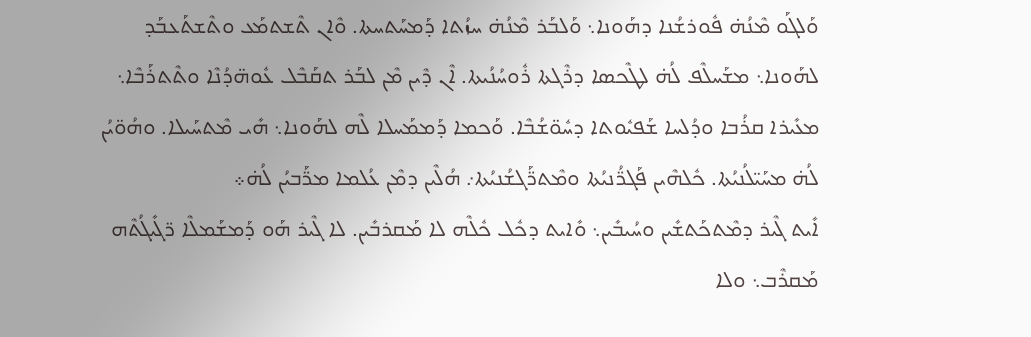ܘܰܠܓܰܘ ܡܶܢܳܗ̇ ܦܽܘܪܫܳܢܐ ܕܗܰܘܢܐ܆ ܘܰܠܒܰܪ ܡܶܢܳܗ̇ ܚܙܳܬܐ ܕܰܡܚܰܬܚܬܐ. ܘܶܐܢ ܬܶܫܬܡܰܥ ܘܬܶܫܬܰܥܒܰܕ ܠܗܰܘܢܐ܆ ܡܫܰܚܠܶܦ ܠܳܗ̇ ܠܛܶܟܣܐ ܕܪܶܓܬܐ ܪܽܘܚܳܢܳܝܬܐ. ܐܶܢ ܕܶܝܢ ܡܶܢ ܠܒܰܪ ܬܩܰܒܶܠ ܥܽܘܗ̈ܕܳܢܶܐ ܘܬܶܬܪܰܒܶܐ܆ ܡܥܺܝܪܐ ܩܪܳܒܐ ܘܕܳܠܚܐ ܫܰܦܝܽܘܬܐ ܕܚܽܘ̈ܫܳܒܶܐ. ܘܰܟܡܐ ܕܰܡܡܰܚܠܐ ܠܶܗ ܠܗܰܘܢܐ܆ ܗܺܝ ܡܶܬܚܰܝܠܐ. ܘܗܳܘ̈ܝܳܢ ܠܳܗ̇ ܡܚܰܝ̈ܠܳܢܝܳܬܐ. ܟܽܠܗܶܝܢ ܦܰܓܪ̈ܳܢܝܳܬܐ ܘܡܶܬܪ̈ܰܓܫܳܢܝܳܬܐ܇ ܗܳܠܶܝܢ ܕܡܶܢ ܥܳܠܡܐ ܡܪ̈ܰܒܝܳܢ ܠܳܗ̇܀
ܐܺܝܬ ܓܶܝܪ ܕܡܶܬܟܰܬܫܺܝܢ ܘܚܳܝܒܺܝܢ܆ ܘܺܐܝܬ ܕܟܽܠ ܟܽܠܶܗ ܠܐ ܡܰܩܪܒܺܝܢ. ܠܐ ܓܶܝܪ ܗܰܘ ܕܰܡܫܰܡܠܶܐ ܪ̈ܓܺܝܓܳܬܶܗ ܡܰܩܪܶܒ܆ ܘܠܐ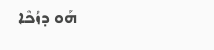ܗܰܘ ܕܙܳܟܶܐ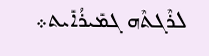ܠܪܶܓܬܶܗ ܓܡܺܝܪܳܐܺܝܬ܀